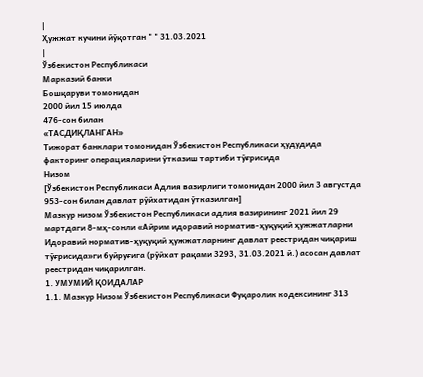|
Ҳужжат кучини йўқотган " " 31.03.2021
|
Ўзбекистон Республикаси
Марказий банки
Бошқаруви томонидан
2000 йил 15 июлда
476-сон билан
«ТАСДИҚЛАНГАН»
Тижорат банклари томонидан Ўзбекистон Республикаси ҳудудида факторинг операцияларини ўтказиш тартиби тўғрисида
Низом
[Ўзбекистон Республикаси Адлия вазирлиги томонидан 2000 йил 3 августда 953-сон билан давлат рўйхатидан ўтказилган]
Мазкур низом Ўзбекистон Республикаси адлия вазирининг 2021 йил 29 мартдаги 8-мҳ-сонли «Айрим идоравий норматив-ҳуқуқий ҳужжатларни Идоравий норматив-ҳуқуқий ҳужжатларнинг давлат реестридан чиқариш тўғрисида»ги буйруғига (рўйхат рақами 3293, 31.03.2021 й.) асосан давлат реестридан чиқарилган.
1. УМУМИЙ ҚОИДАЛАР
1.1. Мазкур Низом Ўзбекистон Республикаси Фуқаролик кодексининг 313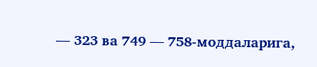— 323 ва 749 — 758-моддаларига,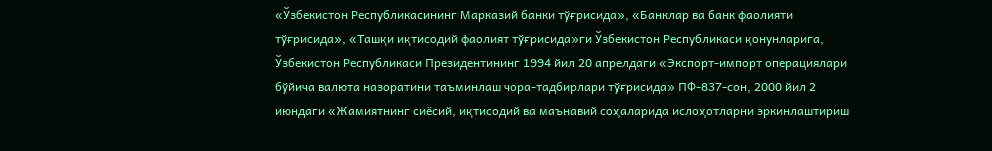«Ўзбекистон Республикасининг Марказий банки тўғрисида», «Банклар ва банк фаолияти тўғрисида», «Ташқи иқтисодий фаолият тўғрисида»ги Ўзбекистон Республикаси қонунларига, Ўзбекистон Республикаси Президентининг 1994 йил 20 апрелдаги «Экспорт-импорт операциялари бўйича валюта назоратини таъминлаш чора-тадбирлари тўғрисида» ПФ-837-сон, 2000 йил 2 июндаги «Жамиятнинг сиёсий, иқтисодий ва маънавий соҳаларида ислоҳотларни эркинлаштириш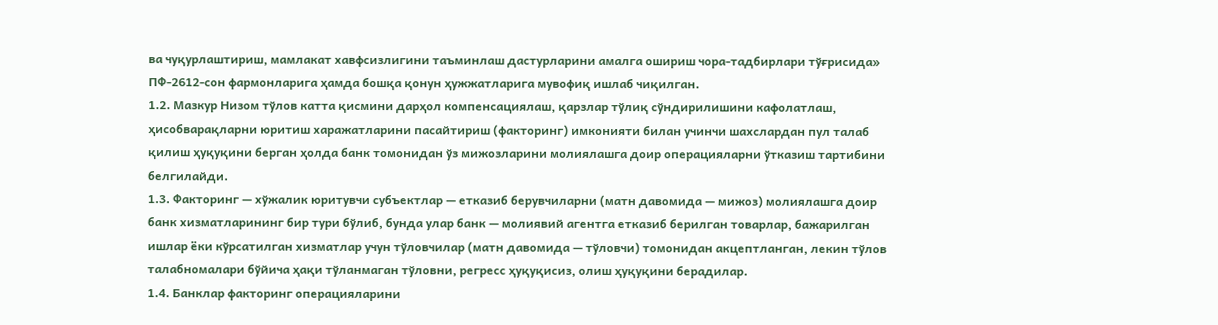ва чуқурлаштириш, мамлакат хавфсизлигини таъминлаш дастурларини амалга ошириш чора-тадбирлари тўғрисида» ПФ-2612-сон фармонларига ҳамда бошқа қонун ҳужжатларига мувофиқ ишлаб чиқилган.
1.2. Мазкур Низом тўлов катта қисмини дарҳол компенсациялаш, қарзлар тўлиқ сўндирилишини кафолатлаш, ҳисобварақларни юритиш харажатларини пасайтириш (факторинг) имконияти билан учинчи шахслардан пул талаб қилиш ҳуқуқини берган ҳолда банк томонидан ўз мижозларини молиялашга доир операцияларни ўтказиш тартибини белгилайди.
1.3. Факторинг — хўжалик юритувчи субъектлар — етказиб берувчиларни (матн давомида — мижоз) молиялашга доир банк хизматларининг бир тури бўлиб, бунда улар банк — молиявий агентга етказиб берилган товарлар, бажарилган ишлар ёки кўрсатилган хизматлар учун тўловчилар (матн давомида — тўловчи) томонидан акцептланган, лекин тўлов талабномалари бўйича ҳақи тўланмаган тўловни, регресс ҳуқуқисиз, олиш ҳуқуқини берадилар.
1.4. Банклар факторинг операцияларини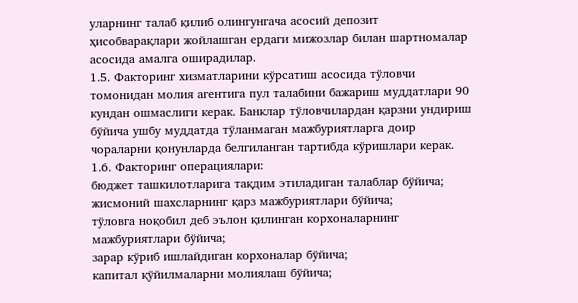уларнинг талаб қилиб олингунгача асосий депозит ҳисобварақлари жойлашган ердаги мижозлар билан шартномалар асосида амалга оширадилар.
1.5. Факторинг хизматларини кўрсатиш асосида тўловчи томонидан молия агентига пул талабини бажариш муддатлари 90 кундан ошмаслиги керак. Банклар тўловчилардан қарзни ундириш бўйича ушбу муддатда тўланмаган мажбуриятларга доир чораларни қонунларда белгиланган тартибда кўришлари керак.
1.6. Факторинг операциялари:
бюджет ташкилотларига тақдим этиладиган талаблар бўйича;
жисмоний шахсларнинг қарз мажбуриятлари бўйича;
тўловга ноқобил деб эълон қилинган корхоналарнинг мажбуриятлари бўйича;
зарар кўриб ишлайдиган корхоналар бўйича;
капитал қўйилмаларни молиялаш бўйича;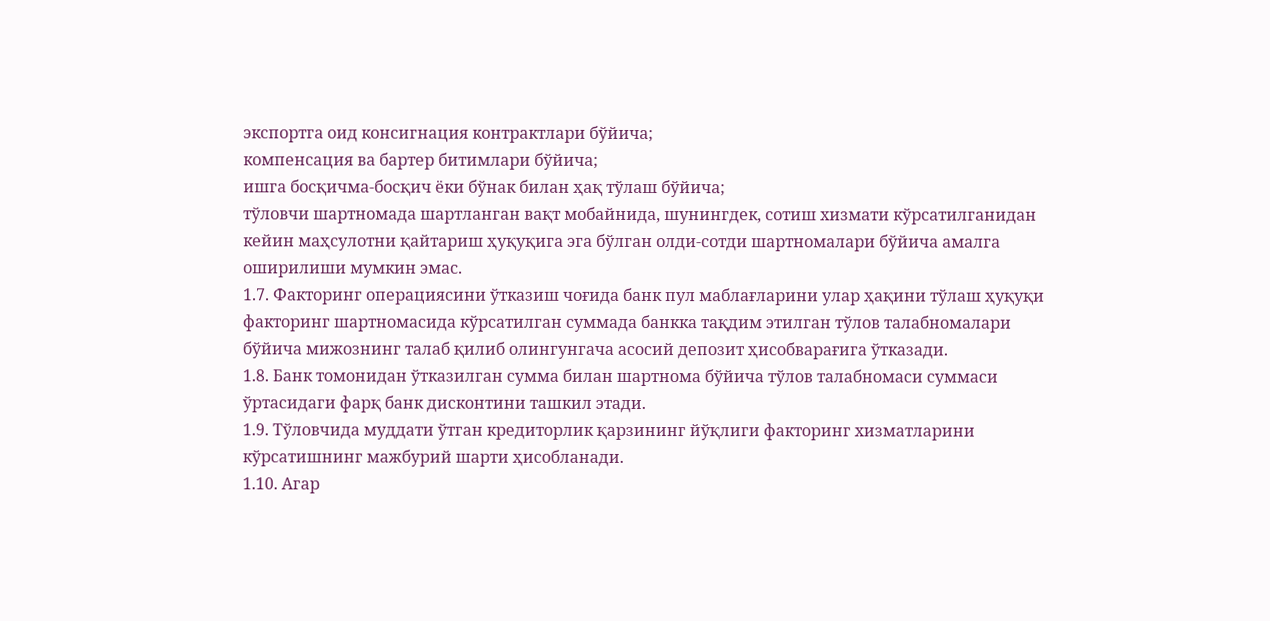экспортга оид консигнация контрактлари бўйича;
компенсация ва бартер битимлари бўйича;
ишга босқичма-босқич ёки бўнак билан ҳақ тўлаш бўйича;
тўловчи шартномада шартланган вақт мобайнида, шунингдек, сотиш хизмати кўрсатилганидан кейин маҳсулотни қайтариш ҳуқуқига эга бўлган олди-сотди шартномалари бўйича амалга оширилиши мумкин эмас.
1.7. Факторинг операциясини ўтказиш чоғида банк пул маблағларини улар ҳақини тўлаш ҳуқуқи факторинг шартномасида кўрсатилган суммада банкка тақдим этилган тўлов талабномалари бўйича мижознинг талаб қилиб олингунгача асосий депозит ҳисобварағига ўтказади.
1.8. Банк томонидан ўтказилган сумма билан шартнома бўйича тўлов талабномаси суммаси ўртасидаги фарқ банк дисконтини ташкил этади.
1.9. Тўловчида муддати ўтган кредиторлик қарзининг йўқлиги факторинг хизматларини кўрсатишнинг мажбурий шарти ҳисобланади.
1.10. Агар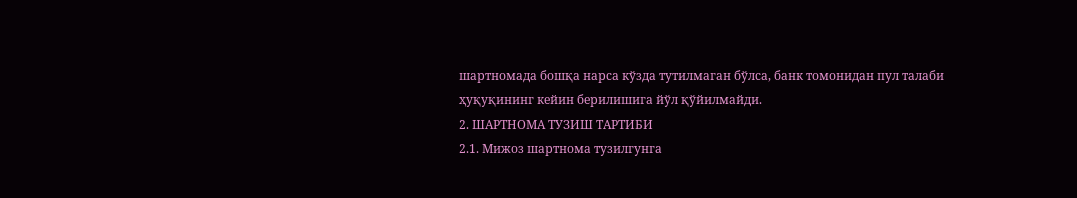шартномада бошқа нарса кўзда тутилмаган бўлса, банк томонидан пул талаби ҳуқуқининг кейин берилишига йўл қўйилмайди.
2. ШАРТНОМА ТУЗИШ ТАРТИБИ
2.1. Мижоз шартнома тузилгунга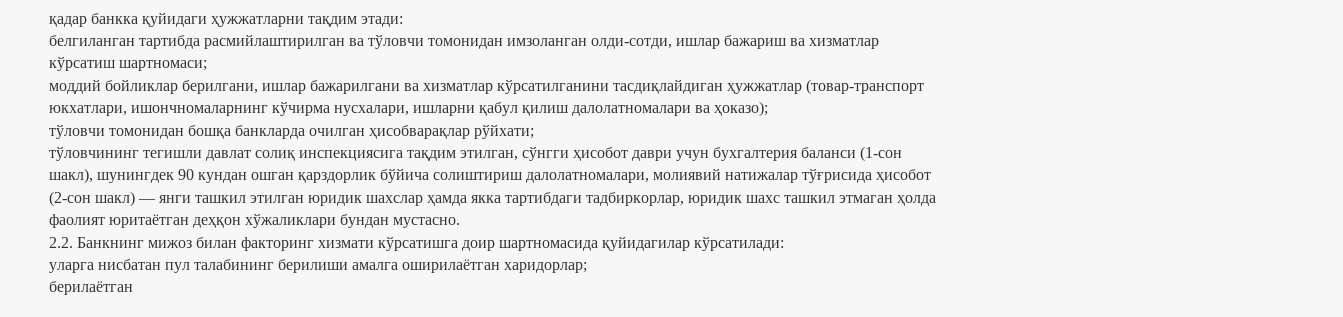қадар банкка қуйидаги ҳужжатларни тақдим этади:
белгиланган тартибда расмийлаштирилган ва тўловчи томонидан имзоланган олди-сотди, ишлар бажариш ва хизматлар кўрсатиш шартномаси;
моддий бойликлар берилгани, ишлар бажарилгани ва хизматлар кўрсатилганини тасдиқлайдиган ҳужжатлар (товар-транспорт юкхатлари, ишончномаларнинг кўчирма нусхалари, ишларни қабул қилиш далолатномалари ва ҳоказо);
тўловчи томонидан бошқа банкларда очилган ҳисобварақлар рўйхати;
тўловчининг тегишли давлат солиқ инспекциясига тақдим этилган, сўнгги ҳисобот даври учун бухгалтерия баланси (1-сон шакл), шунингдек 90 кундан ошган қарздорлик бўйича солиштириш далолатномалари, молиявий натижалар тўғрисида ҳисобот (2-сон шакл) — янги ташкил этилган юридик шахслар ҳамда якка тартибдаги тадбиркорлар, юридик шахс ташкил этмаган ҳолда фаолият юритаётган деҳқон хўжаликлари бундан мустасно.
2.2. Банкнинг мижоз билан факторинг хизмати кўрсатишга доир шартномасида қуйидагилар кўрсатилади:
уларга нисбатан пул талабининг берилиши амалга оширилаётган харидорлар;
берилаётган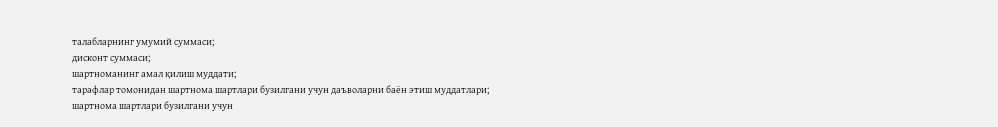талабларнинг умумий суммаси;
дисконт суммаси;
шартноманинг амал қилиш муддати;
тарафлар томонидан шартнома шартлари бузилгани учун даъволарни баён этиш муддатлари;
шартнома шартлари бузилгани учун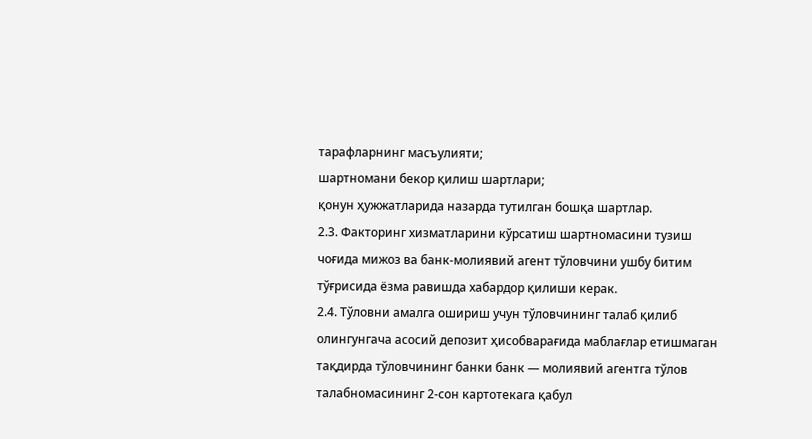тарафларнинг масъулияти;
шартномани бекор қилиш шартлари;
қонун ҳужжатларида назарда тутилган бошқа шартлар.
2.3. Факторинг хизматларини кўрсатиш шартномасини тузиш чоғида мижоз ва банк-молиявий агент тўловчини ушбу битим тўғрисида ёзма равишда хабардор қилиши керак.
2.4. Тўловни амалга ошириш учун тўловчининг талаб қилиб олингунгача асосий депозит ҳисобварағида маблағлар етишмаган тақдирда тўловчининг банки банк — молиявий агентга тўлов талабномасининг 2-сон картотекага қабул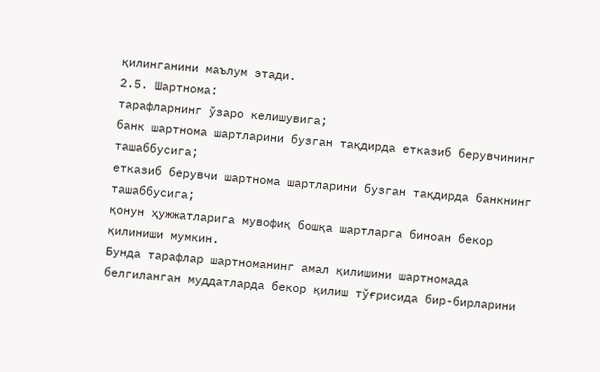қилинганини маълум этади.
2.5. Шартнома:
тарафларнинг ўзаро келишувига;
банк шартнома шартларини бузган тақдирда етказиб берувчининг ташаббусига;
етказиб берувчи шартнома шартларини бузган тақдирда банкнинг ташаббусига;
қонун ҳужжатларига мувофиқ бошқа шартларга биноан бекор қилиниши мумкин.
Бунда тарафлар шартноманинг амал қилишини шартномада белгиланган муддатларда бекор қилиш тўғрисида бир-бирларини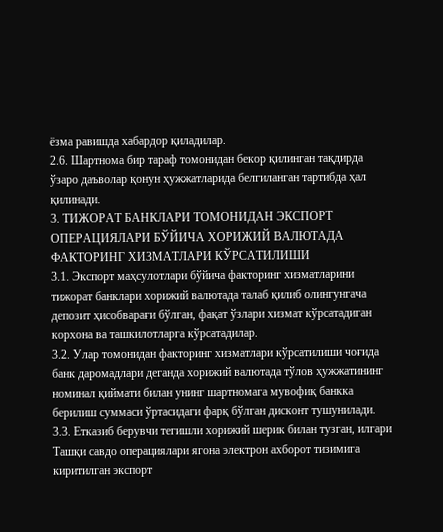ёзма равишда хабардор қиладилар.
2.6. Шартнома бир тараф томонидан бекор қилинган тақдирда ўзаро даъволар қонун ҳужжатларида белгиланган тартибда ҳал қилинади.
3. ТИЖОРАТ БАНКЛАРИ ТОМОНИДАН ЭКСПОРТ ОПЕРАЦИЯЛАРИ БЎЙИЧА ХОРИЖИЙ ВАЛЮТАДА ФАКТОРИНГ ХИЗМАТЛАРИ КЎРСАТИЛИШИ
3.1. Экспорт маҳсулотлари бўйича факторинг хизматларини тижорат банклари хорижий валютада талаб қилиб олингунгача депозит ҳисобварағи бўлган, фақат ўзлари хизмат кўрсатадиган корхона ва ташкилотларга кўрсатадилар.
3.2. Улар томонидан факторинг хизматлари кўрсатилиши чоғида банк даромадлари деганда хорижий валютада тўлов ҳужжатининг номинал қиймати билан унинг шартномага мувофиқ банкка берилиш суммаси ўртасидаги фарқ бўлган дисконт тушунилади.
3.3. Етказиб берувчи тегишли хорижий шерик билан тузган, илгари Ташқи савдо операциялари ягона электрон ахборот тизимига киритилган экспорт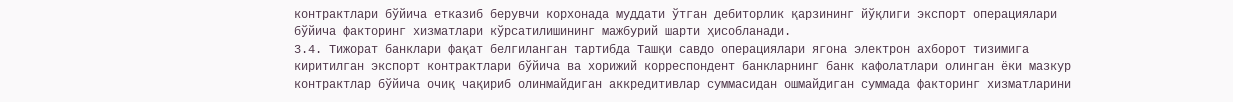контрактлари бўйича етказиб берувчи корхонада муддати ўтган дебиторлик қарзининг йўқлиги экспорт операциялари бўйича факторинг хизматлари кўрсатилишининг мажбурий шарти ҳисобланади.
3.4. Тижорат банклари фақат белгиланган тартибда Ташқи савдо операциялари ягона электрон ахборот тизимига киритилган экспорт контрактлари бўйича ва хорижий корреспондент банкларнинг банк кафолатлари олинган ёки мазкур контрактлар бўйича очиқ чақириб олинмайдиган аккредитивлар суммасидан ошмайдиган суммада факторинг хизматларини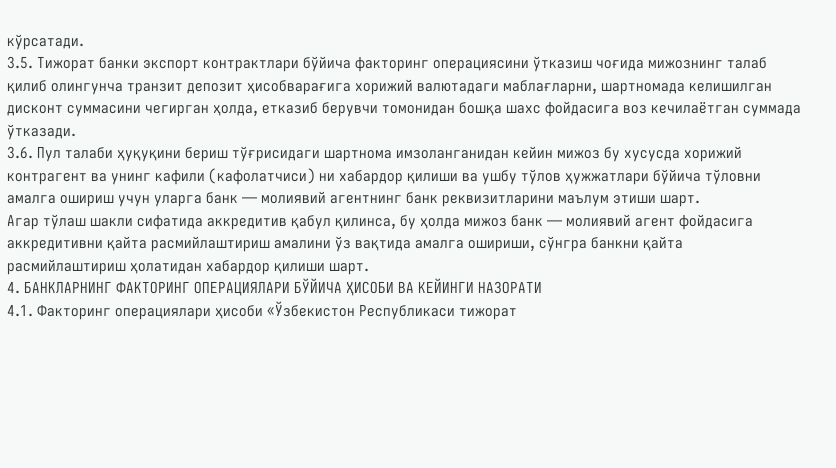кўрсатади.
3.5. Тижорат банки экспорт контрактлари бўйича факторинг операциясини ўтказиш чоғида мижознинг талаб қилиб олингунча транзит депозит ҳисобварағига хорижий валютадаги маблағларни, шартномада келишилган дисконт суммасини чегирган ҳолда, етказиб берувчи томонидан бошқа шахс фойдасига воз кечилаётган суммада ўтказади.
3.6. Пул талаби ҳуқуқини бериш тўғрисидаги шартнома имзоланганидан кейин мижоз бу хусусда хорижий контрагент ва унинг кафили (кафолатчиси) ни хабардор қилиши ва ушбу тўлов ҳужжатлари бўйича тўловни амалга ошириш учун уларга банк — молиявий агентнинг банк реквизитларини маълум этиши шарт.
Агар тўлаш шакли сифатида аккредитив қабул қилинса, бу ҳолда мижоз банк — молиявий агент фойдасига аккредитивни қайта расмийлаштириш амалини ўз вақтида амалга ошириши, сўнгра банкни қайта расмийлаштириш ҳолатидан хабардор қилиши шарт.
4. БАНКЛАРНИНГ ФАКТОРИНГ ОПЕРАЦИЯЛАРИ БЎЙИЧА ҲИСОБИ ВА КЕЙИНГИ НАЗОРАТИ
4.1. Факторинг операциялари ҳисоби «Ўзбекистон Республикаси тижорат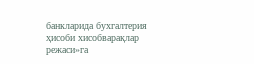банкларида бухгалтерия ҳисоби хисобварақлар режаси»га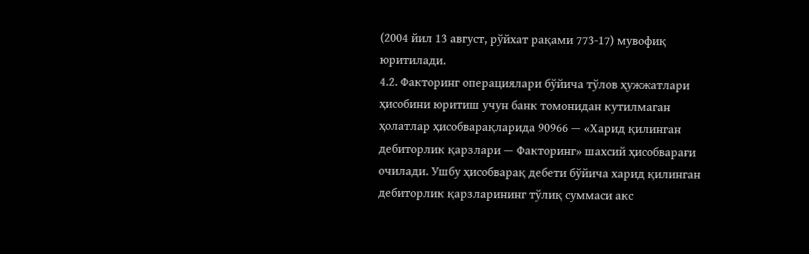(2004 йил 13 август, рўйхат рақами 773-17) мувофиқ юритилади.
4.2. Факторинг операциялари бўйича тўлов ҳужжатлари ҳисобини юритиш учун банк томонидан кутилмаган ҳолатлар ҳисобварақларида 90966 — «Харид қилинган дебиторлик қарзлари — Факторинг» шахсий ҳисобварағи очилади. Ушбу ҳисобварақ дебети бўйича харид қилинган дебиторлик қарзларининг тўлиқ суммаси акс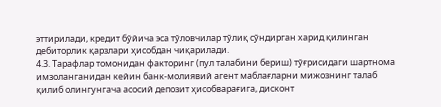эттирилади, кредит бўйича эса тўловчилар тўлиқ сўндирган харид қилинган дебиторлик қарзлари ҳисобдан чиқарилади.
4.3. Тарафлар томонидан факторинг (пул талабини бериш) тўғрисидаги шартнома имзоланганидан кейин банк-молиявий агент маблағларни мижознинг талаб қилиб олингунгача асосий депозит ҳисобварағига, дисконт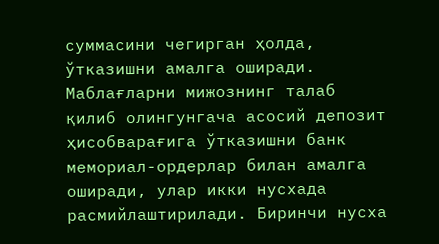суммасини чегирган ҳолда, ўтказишни амалга оширади.
Маблағларни мижознинг талаб қилиб олингунгача асосий депозит ҳисобварағига ўтказишни банк мемориал-ордерлар билан амалга оширади, улар икки нусхада расмийлаштирилади. Биринчи нусха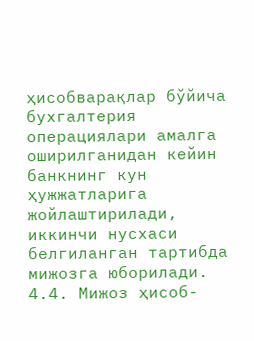ҳисобварақлар бўйича бухгалтерия операциялари амалга оширилганидан кейин банкнинг кун ҳужжатларига жойлаштирилади, иккинчи нусхаси белгиланган тартибда мижозга юборилади.
4.4. Мижоз ҳисоб-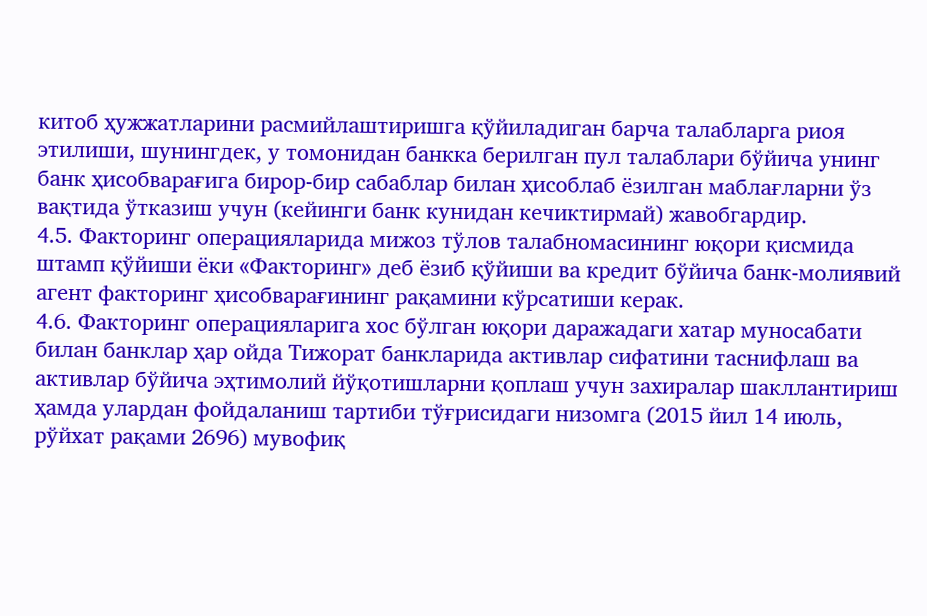китоб ҳужжатларини расмийлаштиришга қўйиладиган барча талабларга риоя этилиши, шунингдек, у томонидан банкка берилган пул талаблари бўйича унинг банк ҳисобварағига бирор-бир сабаблар билан ҳисоблаб ёзилган маблағларни ўз вақтида ўтказиш учун (кейинги банк кунидан кечиктирмай) жавобгардир.
4.5. Факторинг операцияларида мижоз тўлов талабномасининг юқори қисмида штамп қўйиши ёки «Факторинг» деб ёзиб қўйиши ва кредит бўйича банк-молиявий агент факторинг ҳисобварағининг рақамини кўрсатиши керак.
4.6. Факторинг операцияларига хос бўлган юқори даражадаги хатар муносабати билан банклар ҳар ойда Тижорат банкларида активлар сифатини таснифлаш ва активлар бўйича эҳтимолий йўқотишларни қоплаш учун захиралар шакллантириш ҳамда улардан фойдаланиш тартиби тўғрисидаги низомга (2015 йил 14 июль, рўйхат рақами 2696) мувофиқ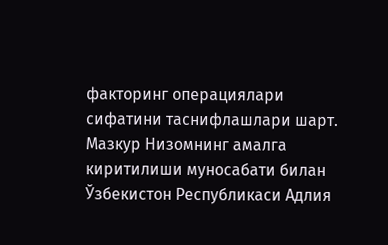факторинг операциялари сифатини таснифлашлари шарт.
Мазкур Низомнинг амалга киритилиши муносабати билан Ўзбекистон Республикаси Адлия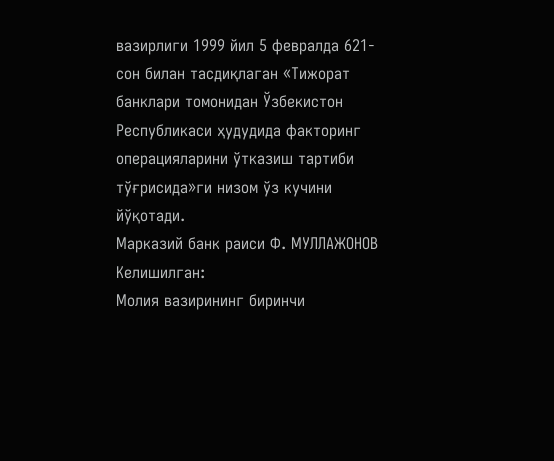вазирлиги 1999 йил 5 февралда 621-сон билан тасдиқлаган «Тижорат банклари томонидан Ўзбекистон Республикаси ҳудудида факторинг операцияларини ўтказиш тартиби тўғрисида»ги низом ўз кучини йўқотади.
Марказий банк раиси Ф. МУЛЛАЖОНОВ
Келишилган:
Молия вазирининг биринчи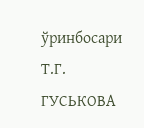ўринбосари Т.Г. ГУСЬКОВА